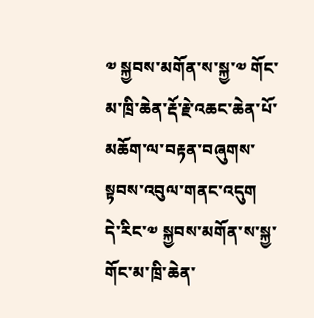༧ སྐྱབས་མགོན་ས་སྐྱ་༧ གོང་མ་ཁྲི་ཆེན་རྡོ་རྗེ་འཆང་ཆེན་པོ་མཆོག་ལ་བརྟན་བཞུགས་སྟབས་འབུལ་གནང་འདུག
དེ་རིང་༧ སྐྱབས་མགོན་ས་སྐྱ་གོང་མ་ཁྲི་ཆེན་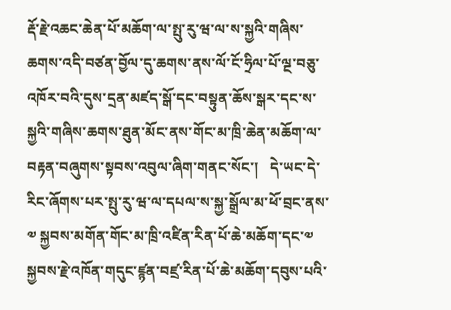རྡོ་རྗེ་འཆང་ཆེན་པོ་མཆོག་ལ་སྤུ་རུ་ཝ་ལ་ས་སྐྱའི་གཞིས་ཆགས་འདི་བཙན་བྱོལ་དུ་ཆགས་ནས་ལོ་ངོ་ཧྲིལ་པོ་ལྔ་བཅུ་འཁོར་བའི་དུས་དྲན་མཛད་སྒོ་དང་བསྟུན་ཆོས་སྒར་དང་ས་སྐྱའི་གཞིས་ཆགས་ཐུན་མོང་ནས་གོང་མ་ཁྲི་ཆེན་མཆོག་ལ་བརྟན་བཞུགས་སྟབས་འབུལ་ཞིག་གནང་སོང་།   དེ་ཡང་དེ་རིང་ཞོགས་པར་སྤུ་རུ་ཝ་ལ་དཔལ་ས་སྐྱ་སྒྲོལ་མ་ཕོ་བྲང་ནས་༧ སྐྱབས་མགོན་གོང་མ་ཁྲི་འཛིན་རིན་པོ་ཆེ་མཆོག་དང་༧ སྐྱབས་རྗེ་འཁོན་གདུང་ཛྙན་བཛྲ་རིན་པོ་ཆེ་མཆོག་དབུས་པའི་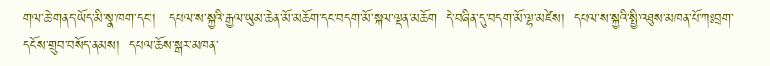གལ་ཆེ་གནད་ཡོད་མི་སྣ་ཁག་དང་།   དཔལ་ས་སྐྱའི་རྒྱལ་ཡུམ་ཆེན་མོ་མཆོག་དང་བདག་མོ་སྐལ་ལྡན་མཆོག  དེ་བཞིན་དུ་བདག་མོ་ལྷ་མཛེས།  དཔལ་ས་སྐྱའི་སྤྱི་འཐུས་མཁན་པོ་ཀཿབྲག་དངོས་གྲུབ་བསོད་ནམས།  དཔལ་ཆོས་སྒར་མཁན་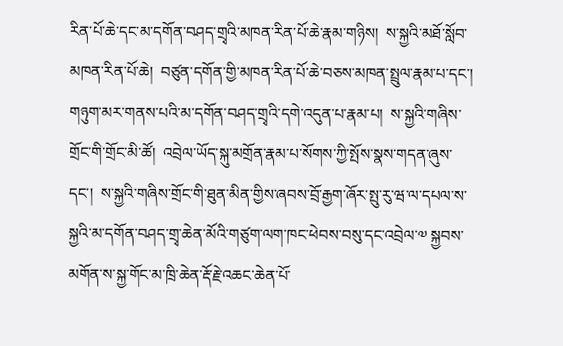རིན་པོ་ཆེ་དང་མ་དགོན་བཤད་གྲྭའི་མཁན་རིན་པོ་ཆེ་རྣམ་གཉིས།  ས་སྐྱའི་མཐོ་སློབ་མཁན་རིན་པོ་ཆེ།  བཙུན་དགོན་གྱི་མཁན་རིན་པོ་ཆེ་བཅས་མཁན་སྤྲུལ་རྣམ་པ་དང་།   གཉུག་མར་གནས་པའི་མ་དགོན་བཤད་གྲྭའི་དགེ་འདུན་པ་རྣམ་པ།  ས་སྐྱའི་གཞིས་གྲོང་གི་གྲོང་མི་ཚོ།  འབྲེལ་ཡོད་སྐུ་མགྲོན་རྣམ་པ་སོགས་ཀྱི་སྤོས་སྣས་གདན་ཞུས་དང་།  ས་སྐྱའི་གཞིས་གྲོང་གི་ཐུན་མིན་གྱིས་ཞབས་བྲོ་རྒྱག་ཞོར་སྤུ་རུ་ཝ་ལ་དཔལ་ས་སྐྱའི་མ་དགོན་བཤད་གྲྭ་ཆེན་མོའི་གཙུག་ལག་ཁང་ཕེབས་བསུ་དང་འབྲེལ་༧ སྐྱབས་མགོན་ས་སྐྱ་གོང་མ་ཁྲི་ཆེན་རྡོ་རྗེ་འཆང་ཆེན་པོ་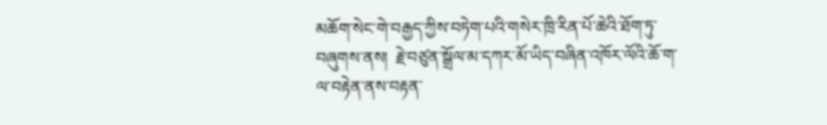མཆོག་སེང་གེ་བརྒྱད་ཀྱིས་བཏེག་པའི་གསེར་ཁྲི་རིན་པོ་ཆེའི་ཐོག་ཏུ་བཞུགས་ནས།  རྗེ་བཙུན་སྒྲོལ་མ་དཀར་མོ་ཡིད་བཞིན་འཁོར་ལོའི་ཆོ་ག་ལ་བརྟེན་ནས་བརྟན་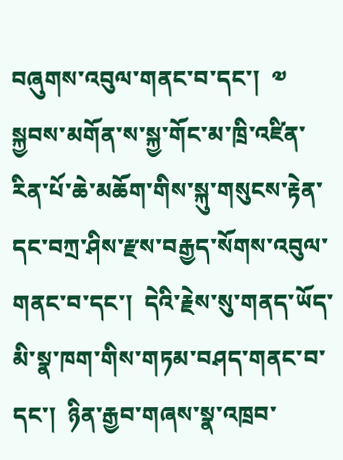བཞུགས་འབུལ་གནང་བ་དང་།  ༧ སྐྱབས་མགོན་ས་སྐྱ་གོང་མ་ཁྲི་འཛིན་རིན་པོ་ཆེ་མཆོག་གིས་སྐུ་གསུངས་རྟེན་དང་བཀྲ་ཤིས་རྫས་བརྒྱད་སོགས་འབུལ་གནང་བ་དང་།  དེའི་རྗེས་སུ་གནད་ཡོད་མི་སྣ་ཁག་གིས་གཏམ་བཤད་གནང་བ་དང་།  ཉིན་རྒྱབ་གཞས་སྣ་འཁྲབ་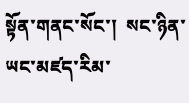སྟོན་གནང་སོང་།  སང་ཉིན་ཡང་མཛད་རིམ་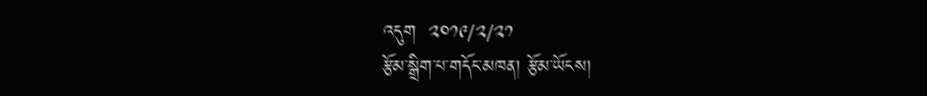འདུག  ༢༠༡༩/༢/༢༡
རྩོམ་སྒྲིག་པ་གདོང་མཁན། རྩོམ་ཡོངས།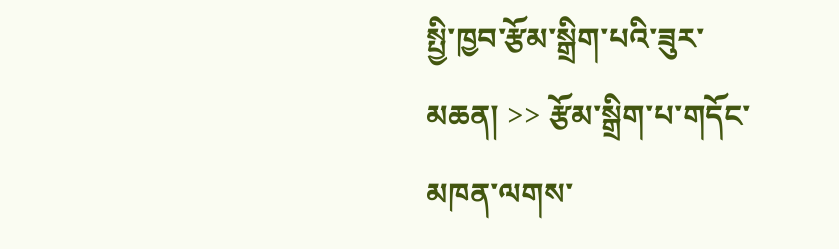སྤྱི་ཁྱབ་རྩོམ་སྒྲིག་པའི་ཟུར་མཆན། >> རྩོམ་སྒྲིག་པ་གདོང་མཁན་ལགས་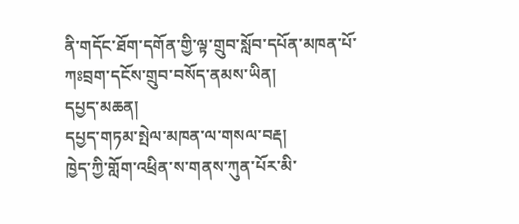ནི་གདོང་ཐོག་དགོན་གྱི་ལྟ་གྲུབ་སློབ་དཔོན་མཁན་པོ་ཀཿབྲག་དངོས་གྲུབ་བསོད་ནམས་ཡིན།
དཔྱད་མཆན།
དཔྱད་གཏམ་སྤེལ་མཁན་ལ་གསལ་བརྡ།
ཁྱེད་ཀྱི་གློག་འཕྲིན་ས་གནས་ཀུན་པོར་མི་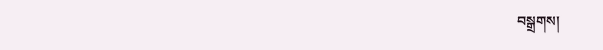བསྒྲགས།